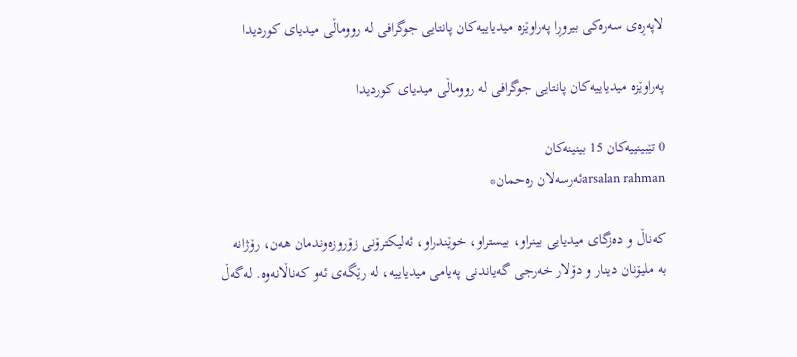لاپەڕەی سەرەکی بیروڕا په‌راوێزه‌ میدیاییه‌كان پانتایی‌ جوگرافی‌ له‌ رووماڵی‌ میدیای‌ كوردیدا

په‌راوێزه‌ میدیاییه‌كان پانتایی‌ جوگرافی‌ له‌ رووماڵی‌ میدیای‌ كوردیدا

0 تێبینییەکان 15 بینینەکان
arsalan rahmanئه‌رسه‌لان ره‌حمان*

كه‌ناڵ و ده‌زگای‌ میدیایی‌ بینراو، بیستراو، خوێندراو، ئه‌لیكترۆنی‌ زۆروزه‌وندمان هه‌ن، رۆژانه‌ به‌ ملیۆنان دینار و دۆلار خه‌رجی‌ گه‌یاندنی‌ په‌یامی‌ میدیاییه،‌ له‌ رێگه‌ی‌ ئه‌و كه‌ناڵانه‌وه‌. له‌گه‌ڵ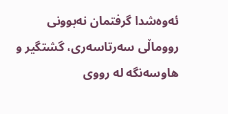ئه‌وه‌شدا گرفتمان نه‌بوونی‌ رووماڵی‌ سه‌رتاسه‌ری‌، گشتگیر و هاوسه‌نگه‌ له‌ رووی‌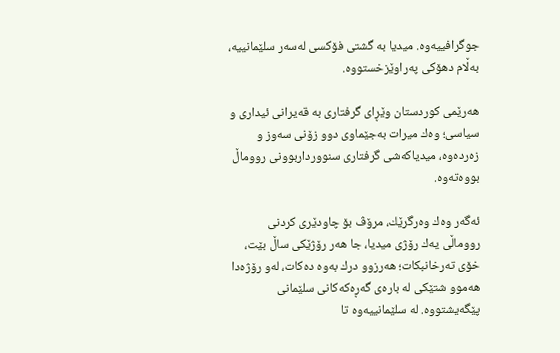جوگرافییه‌وه‌. میدیا به‌ گشتی‌ فۆكسی‌ له‌سه‌ر سلێمانییه‌، به‌ڵام دهۆكی‌ په‌راوێزخستووه‌.

هه‌رێمی‌ كوردستان وێڕای‌ گرفتاری‌ به‌ قه‌یرانی‌ ئیداری‌ و سیاسی‌؛ وه‌ك میرات به‌جێماوی‌ دوو زۆنی‌ سه‌وز و زه‌رده‌وه‌، میدیاكه‌شی‌ گرفتاری‌ سنوورداربوونی‌ رووماڵ بووه‌ته‌وه‌.

ئه‌گه‌ر وه‌ك وه‌رگرێك، مرۆڤ بۆ چاودێری‌ كردنی‌ رووماڵی‌ یه‌ك رۆژی‌ میدیا، جا هه‌ر رۆژێكی‌ ساڵ بێت، خۆی‌ ته‌رخانبكات؛ هه‌رزوو درك به‌وه‌ ده‌كات، له‌و رۆژه‌دا هه‌موو شتێكی‌ له‌ باره‌ی‌ گه‌ڕه‌كه‌كانی‌ سلێمانی‌ پێگه‌یشتووه‌. له‌ سلێمانییه‌وه‌ تا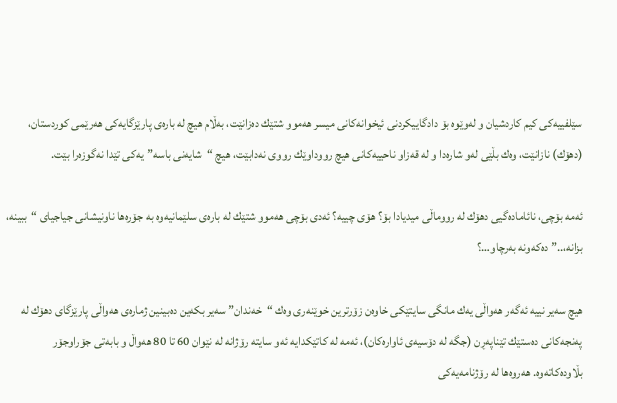سێلفییه‌كی‌ كیم كاردشیان و له‌وێوه‌ بۆ دادگاییكردنی‌ ئیخوانه‌كانی‌ میسر هه‌موو شتێك ده‌زانێت، به‌ڵام هیچ له‌ باره‌ی‌ پارێزگایه‌كی‌ هه‌رێمی‌ كوردستان، (دهۆك) نازانێت، وه‌ك بڵێی‌ له‌و شاره‌دا و له‌ قه‌زاو ناحییه‌كانی‌ هیچ رووداوێك رووی‌ نه‌دابێت، هیچ “شایه‌نی‌ باسه‌”یه‌كی‌ تێدا نه‌گوزه‌را ‌بێت.

ئه‌مه‌ بۆچی‌، نائاماده‌گیی‌ دهۆك له‌ رووماڵی‌ میدیادا بۆ؟ هۆی‌ چییه‌؟ ئه‌دی‌ بۆچی‌ هه‌موو شتێك له‌ باره‌ی‌ سلێمانیه‌وه‌ به‌ جۆره‌ها ناونیشانی‌ جیاجیای‌ “ببینه‌، بزانه‌،..” ده‌كه‌ونه‌ به‌رچاو…؟

هیچ سه‌یر نییه‌ ئه‌گه‌ر هه‌واڵی‌ یه‌ك مانگی‌ سایتێكی‌ خاوه‌ن زۆرترین خوێنه‌ری‌ وه‌ك “خه‌ندان” سه‌یر بكه‌ین ده‌بینین ژماره‌ی‌ هه‌واڵی‌ پارێزگای‌ دهۆك له‌ په‌نجه‌كانی‌ ده‌ستێك تێناپه‌ڕن (جگه‌ له‌ دۆسیه‌ی‌ ئاواره‌كان)، ئه‌مه‌ له‌ كاتێكدایه‌ ئه‌و سایته‌ رۆژانه‌ له‌ نێوان 60 تا 80 هه‌واڵ و بابه‌تی‌ جۆراوجۆر بڵاوده‌كاته‌وه‌. هه‌روه‌ها له‌ رۆژنامه‌یه‌كی‌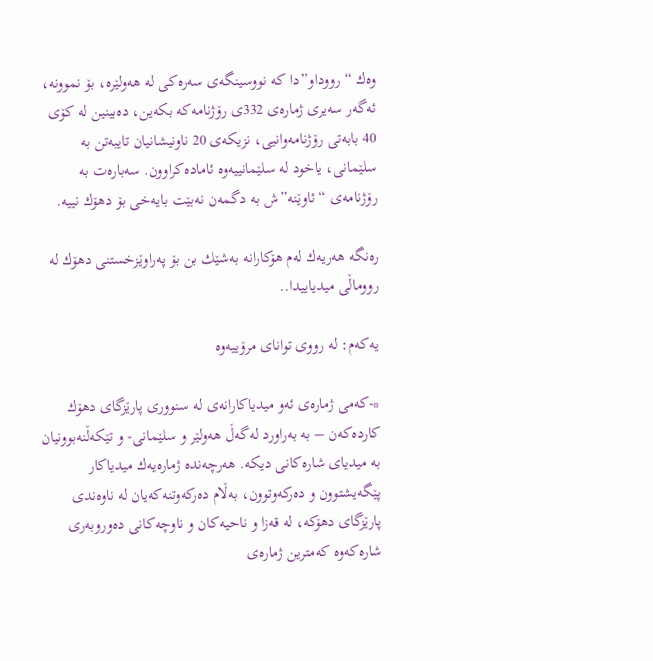وه‌ك “رووداو”دا كه‌ نووسینگه‌ی‌ سه‌ره‌كی‌ له‌ هه‌ولێره،‌ بۆ نموونه‌، ئه‌گه‌ر سه‌یری‌ ژماره‌ی‌ 332ی‌ رۆژنامه‌كه‌ بكه‌ین، ده‌بینین له‌ كۆی‌ 40 بابه‌تی‌ رۆژنامه‌وانیی‌، نزیكه‌ی‌ 20 ناونیشانیان تایبه‌تن به‌ سلێمانی‌، یاخود له‌ سلێمانییه‌وه‌ ئاماده‌كراوون. سه‌باره‌ت به‌ رۆژنامه‌ی‌ “ئاوێنه‌”ش به‌ دگمه‌ن نه‌بێت بایه‌خی‌ بۆ دهۆك نییه‌.

ره‌نگه‌ هه‌ریه‌ك له‌م هۆكارانه‌ به‌شێك بن بۆ په‌راوێزخستنی‌ دهۆك له‌ رووماڵی‌ میدیاییدا..

یه‌كه‌م: له‌ رووی‌ توانای‌ مرۆییه‌وه‌

*-كه‌می‌ ژماره‌ی‌ ئه‌و میدیاكارانه‌ی‌ له‌ سنووری‌ پارێزگای‌ دهۆك كارده‌كه‌ن – به‌ به‌راورد له‌گه‌ڵ هه‌ولێر و سلێمانی‌- و تێكه‌ڵنه‌بوونیان به‌ میدیای‌ شاره‌كانی‌ دیكه‌. هه‌رچه‌نده‌ ژماره‌یه‌ك میدیاكار پێگه‌یشتوون و ده‌ركه‌وتوون، به‌ڵام ده‌ركه‌وتنه‌كه‌یان له‌ ناوه‌ندی‌ پارێزگای‌ دهۆكه، له‌ قه‌زا و ناحیه‌كان و ناوچه‌كانی‌ ده‌وروبه‌ری‌ شاره‌كه‌وه‌ كه‌مترین ژماره‌ی‌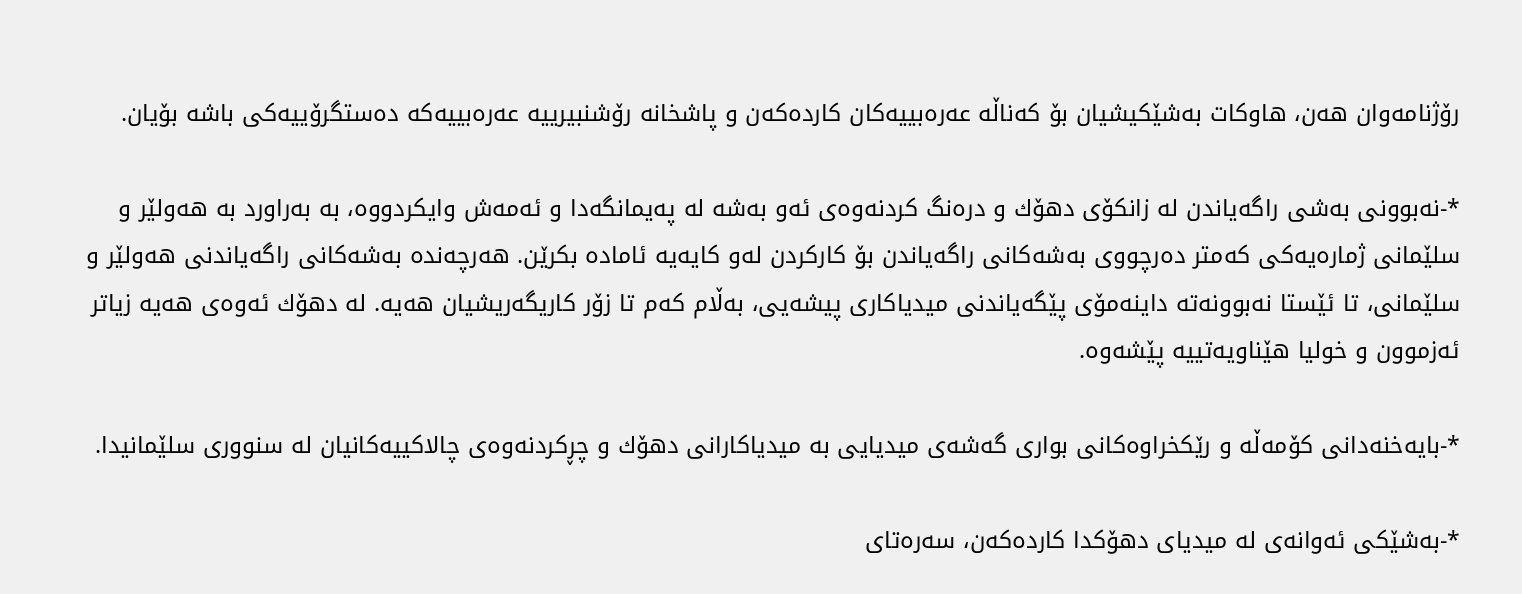رۆژنامه‌وان هه‌ن، هاوكات به‌شێكیشیان بۆ كه‌ناڵه‌ عه‌ره‌بییه‌كان كارده‌كه‌ن و پاشخانه‌ رۆشنبیرییه‌ عه‌ره‌بییه‌كه‌ ده‌ستگرۆییه‌كی‌ باشه‌ بۆیان.

*-نه‌بوونی‌ به‌شی‌ راگه‌یاندن له‌ زانكۆی‌ دهۆك و دره‌نگ كردنه‌وه‌ی‌ ئه‌و به‌شه‌ له‌ په‌یمانگه‌دا و ئه‌مه‌ش وایكردووه‌، به‌ به‌راورد به‌ هه‌ولێر و سلێمانی‌ ژماره‌یه‌كی‌ كه‌متر ده‌رچووی‌ به‌شه‌كانی‌ راگه‌یاندن بۆ كاركردن له‌و كایه‌یه‌ ئاماده‌ بكرێن. هه‌رچه‌نده‌ به‌شه‌كانی‌ راگه‌یاندنی‌ هه‌ولێر و سلێمانی‌، تا ئێستا نه‌بوونه‌ته‌ داینه‌مۆی‌ پێگه‌یاندنی‌ میدیاكاری‌ پیشه‌یی‌، به‌ڵام كه‌م تا زۆر كاریگه‌ریشیان هه‌یه‌. له‌ دهۆك ئه‌وه‌ی‌ هه‌یه‌ زیاتر ئه‌زموون و خولیا هێناویه‌تییه‌ پێشه‌وه‌.

*-بایه‌خنه‌دانی‌ كۆمه‌ڵه‌ و رێكخراوه‌كانی‌ بواری‌ گه‌شه‌ی‌ میدیایی‌ به‌ میدیاكارانی‌ دهۆك و چڕكردنه‌وه‌ی‌ چالاكییه‌كانیان له‌ سنووری‌ سلێمانیدا.

*-به‌شێكی‌ ئه‌وانه‌ی‌ له‌ میدیای‌ دهۆكدا كارده‌كه‌ن، سه‌ره‌تای‌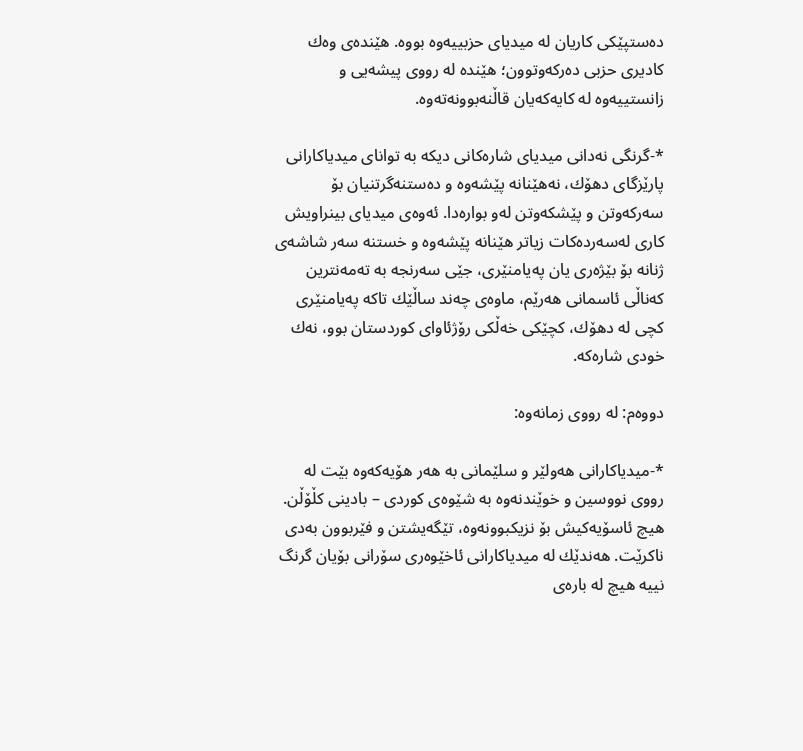ده‌ستپێكی‌ كاریان له‌ میدیای‌ حزبییه‌وه‌ بووه. هێنده‌ی‌ وه‌ك كادیری‌ حزبی‌ ده‌ركه‌وتوون؛ هێنده‌ له‌ رووی‌ پیشه‌یی‌ و زانستییه‌وه‌ له‌ كایه‌كه‌یان قاڵنه‌بوونه‌ته‌وه‌.

*-گرنگی‌ نه‌دانی‌ میدیای‌ شاره‌كانی‌ دیكه‌ به‌ توانای‌ میدیاكارانی‌ پارێزگای‌ دهۆك، نه‌هێنانه‌ پێشه‌وه‌ و ده‌ستنه‌گرتنیان بۆ سه‌ركه‌وتن و پێشكه‌وتن له‌و بواره‌دا. ئه‌وه‌ی‌ میدیای‌ بینراویش كاری‌ له‌سه‌رده‌كات زیاتر هێنانه‌ پێشه‌وه‌ و خستنه‌ سه‌ر شاشه‌ی‌ ژنانه‌ بۆ بێژه‌ری‌ یان په‌یامنێری‌، جێی‌ سه‌رنجه‌ به‌ ته‌مه‌نترین كه‌ناڵی‌ ئاسمانی‌ هه‌رێم، ماوه‌ی‌ چه‌ند ساڵێك تاكه‌ په‌یامنێری‌ كچی‌ له‌ دهۆك، كچێكی‌ خه‌ڵكی‌ رۆژئاوای‌ كوردستان بوو، نه‌ك خودی‌ شاره‌كه‌.

دووه‌م: له‌ رووی‌ زمانه‌وه‌:

*-میدیاكارانی‌ هه‌ولێر و سلێمانی‌ به‌ هه‌ر هۆیه‌كه‌وه‌ بێت له‌ رووی‌ نووسین و خوێندنه‌وه‌ به‌ شێوه‌ی‌ كوردی‌ – بادینی‌‌ كڵۆڵن. هیچ ئاسۆیه‌كیش بۆ نزیكبوونه‌وه، تێگه‌یشتن و فێربوون به‌دی‌ ناكرێت. هه‌ندێك له‌ میدیاكارانی‌ ئاخێوه‌ری‌ سۆرانی‌ بۆیان گرنگ نییه‌ هیچ له‌ باره‌ی‌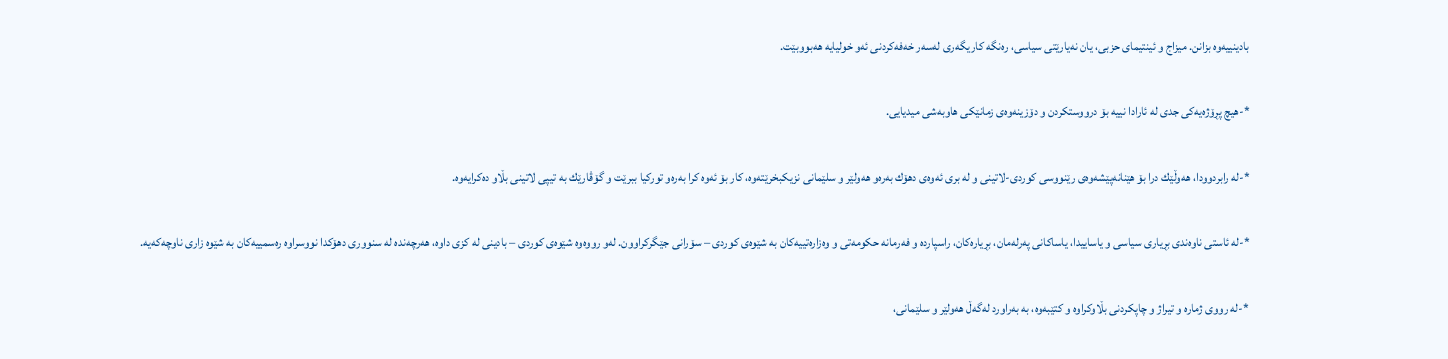بادینییه‌وه‌ بزانن. میزاج و ئینتیمای‌ حزبی‌، یان نه‌یارێتی‌ سیاسی‌، ره‌نگه‌ كاریگه‌ری‌ له‌سه‌ر خه‌فه‌كردنی‌ ئه‌و خولیایه‌ هه‌بووبێت.

*-هیچ پڕۆژه‌یه‌كی‌ جدی‌ له‌ ئارادا نییه‌ بۆ درووستكردن و دۆزینه‌وه‌ی‌ زمانێكی‌ هاوبه‌شی‌ میدیایی‌.

*-له‌ رابردوودا، هه‌وڵێك درا بۆ هێنانه‌پێشه‌وه‌ی‌ رێنووسی‌ كوردی‌-لاتینی‌ و له‌ بری‌ ئه‌وه‌ی‌ دهۆك به‌ره‌و هه‌ولێر و سلێمانی‌ نزیكبخرێته‌وه‌، كار بۆ ئه‌وه‌ كرا به‌ره‌و توركیا ببرێت و گۆڤارێك به‌ تیپی‌ لاتینی‌ بڵاو ده‌كرایه‌وه‌.

*-له‌ ئاستی‌ ناوه‌ندی‌ بڕیاری‌ سیاسی‌ و یاساییدا، یاساكانی‌ په‌رله‌مان، بڕیاره‌كان، راسپارده‌ و فه‌رمانه‌ حكومه‌تی‌ و وه‌زاره‌تییه‌كان به‌ شێوه‌ی‌ كوردی‌ – سۆرانی‌ جێگركراوون. له‌و رووه‌وه‌ شێوه‌ی‌ كوردی‌ – بادینی‌ له‌ كزی‌ داوه‌، هه‌رچه‌نده‌ له‌ سنووری‌ دهۆكدا نووسراوه‌ ره‌سمییه‌كان به‌ شێوه‌ زاری‌ ناوچه‌كه‌یه‌.

*-له‌ رووی‌ ژماره‌ و تیراژ و چاپكردنی‌ بڵاوكراوه‌ و كتێبه‌وه،‌ به‌ به‌راورد له‌گه‌ڵ هه‌ولێر و سلێمانی‌،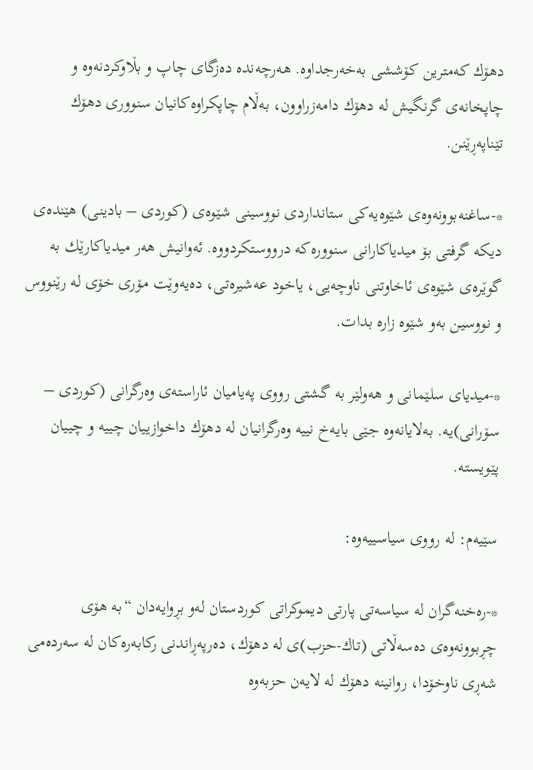دهۆك كه‌مترین كۆششی‌ به‌خه‌رجداوه‌. هه‌رچه‌نده‌ ده‌زگای‌ چاپ و بڵاوكردنه‌وه‌ و چاپخانه‌ی‌ گرنگیش له‌ دهۆك دامه‌زراوون، به‌ڵام چاپكراوه‌كانیان سنووری‌ دهۆك تێناپه‌ڕێنن.

*-ساغنه‌بوونه‌وه‌ی‌ شێوه‌یه‌كی‌ ستانداردی‌ نووسینی‌ شێوه‌ی‌ (كوردی‌ – بادینی‌) هێنده‌ی‌ دیكه‌ گرفتی‌ بۆ میدیاكارانی‌ سنووره‌كه‌ درووستكردووه. ئه‌وانیش هه‌ر میدیاكارێك به‌ گوێره‌ی‌ شێوه‌ی‌ ئاخاوتنی‌ ناوچه‌یی‌، یاخود عه‌شیره‌تی‌، ده‌یه‌وێت مۆری‌ خۆی‌ له‌ رێنووس و نووسین به‌و شێوه‌ زاره‌ بدات.

*-میدیای‌ سلێمانی‌ و هه‌ولێر به‌ گشتی‌ رووی‌ په‌یامیان ئاراسته‌ی‌ وه‌رگرانی‌ (كوردی‌ – سۆرانی‌)یه‌. به‌لایانه‌وه‌ جێی‌ بایه‌خ نییه‌ وه‌رگرانیان له‌ دهۆك داخوازییان چییه‌ و چییان پێویسته‌.

سێیه‌م: له‌ رووی‌ سیاسییه‌وه‌:

*-ره‌خنه‌گران له‌ سیاسه‌تی‌ پارتی‌ دیموكراتی‌ كوردستان له‌و بڕوایه‌دان “به‌ هۆی‌ چڕبوونه‌وه‌ی‌ ده‌سه‌ڵاتی‌ (تاك-حزب)ی‌ له‌ دهۆك، ده‌رپه‌ڕاندنی‌ ركابه‌ره‌كان له‌ سه‌رده‌می‌ شه‌ڕی‌ ناوخۆدا، روانینه‌ دهۆك له‌ لایه‌ن حزبه‌وه‌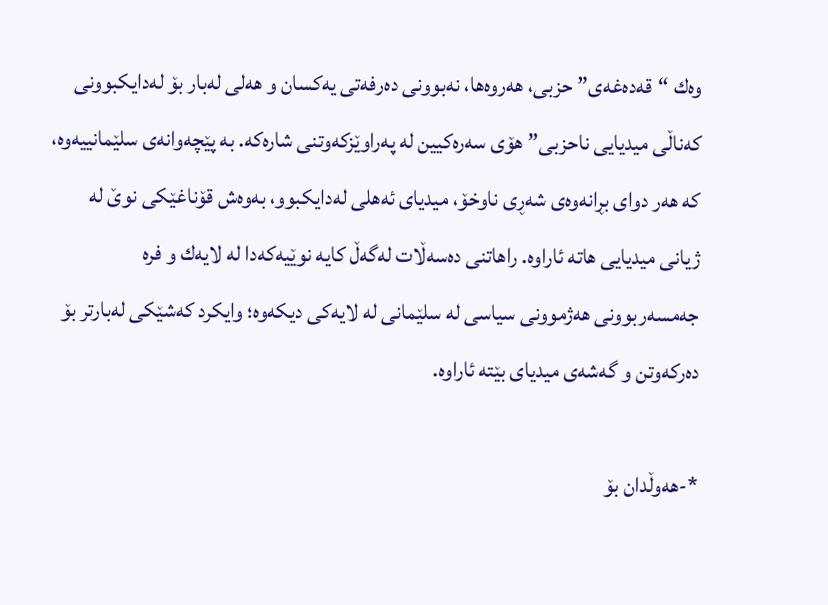وه‌ك “قه‌ده‌غه‌ی‌” حزبی‌، هه‌روه‌ها، نه‌بوونی‌ ده‌رفه‌تی‌ یه‌كسان و هه‌لی‌ له‌بار بۆ له‌دایكبوونی‌ كه‌ناڵی‌ میدیایی‌ ناحزبی‌” هۆی‌ سه‌ره‌كیین له‌ په‌راوێزكه‌وتنی‌ شاره‌كه‌‌. به‌ پێچه‌وانه‌ی‌ سلێمانییه‌وه‌، كه‌ هه‌ر دوای‌ بڕانه‌وه‌ی‌ شه‌ڕی‌ ناوخۆ، میدیای‌ ئه‌هلی‌ له‌دایكبوو، به‌وه‌ش قۆناغێكی‌ نوێ له‌ ژیانی‌ میدیایی‌ هاته‌ ئاراوه‌. راهاتنی‌ ده‌سه‌ڵات له‌گه‌ڵ كایه‌ نوێیه‌كه‌دا له‌ لایه‌ك و فره‌ جه‌مسه‌ربوونی‌ هه‌ژموونی‌ سیاسی‌ له‌ سلێمانی‌ له‌ لایه‌كی‌ دیكه‌وه‌؛ وایكرد كه‌شێكی‌ له‌بارتر بۆ ده‌ركه‌وتن و گه‌شه‌ی‌ میدیای‌ بێته‌ ئاراوه‌.

*-هه‌وڵدان بۆ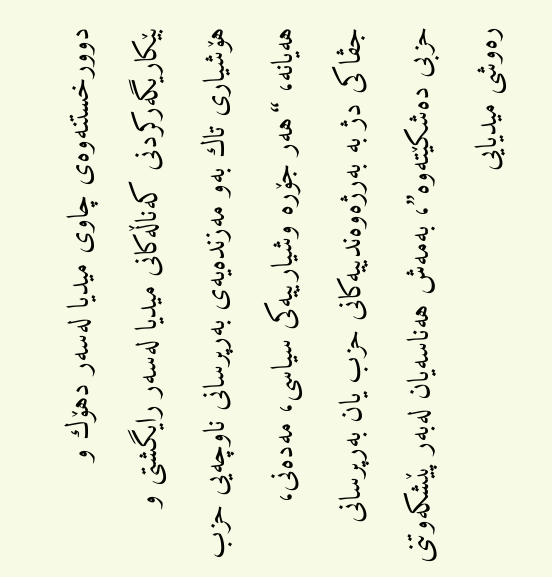دوورخستنه‌وه‌ی‌ چاوی‌ میدیا له‌سه‌ر دهۆك و بێكاریگه‌ركردنی‌ كه‌ناڵه‌كانی‌ میدیا له‌سه‌ر رایگشتی‌ و هۆشیاری‌ تاك به‌و مه‌زنده‌یه‌ی‌ به‌رپرسانی‌ ناوچه‌یی‌ حزب هه‌یانه‌، “هه‌ر جۆره‌ وشیارییه‌كی‌ سیاسی‌، مه‌ده‌نی‌، جڤاكی‌ دژ به‌ به‌رژه‌وه‌ندییه‌كانی‌ حزب یان به‌رپرسانی‌ حزبی‌ ده‌شكێته‌وه‌”، به‌مه‌ش هه‌ناسه‌یان له‌به‌ر پێشكه‌وتنی‌ ره‌وشی‌ میدیایی‌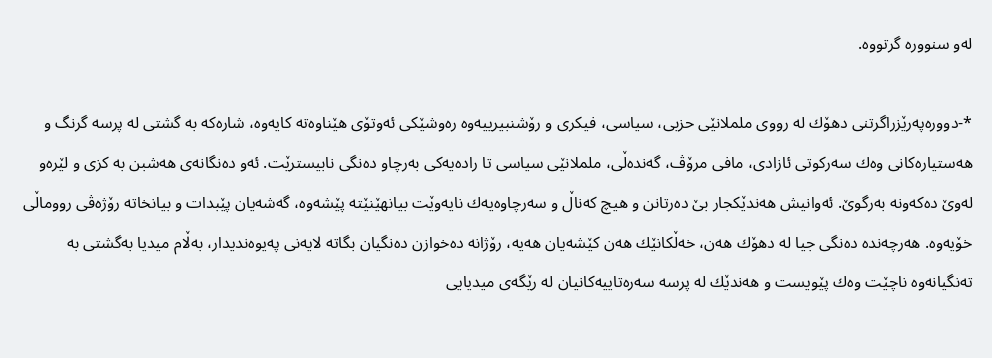له‌و سنووره‌ گرتووه‌.

*-دووره‌په‌رێزراگرتنی‌ دهۆك له‌ رووی‌ ململانێی‌ حزبی‌، سیاسی‌، فیكری‌ و رۆشنبیرییه‌وه‌ ره‌وشێكی‌ ئه‌وتۆی‌ هێناوه‌ته‌ كایه‌وه،‌ شاره‌كه‌ به‌ گشتی‌ له‌ پرسه‌ گرنگ و هه‌ستیاره‌كانی‌ وه‌ك سه‌ركوتی‌ ئازادی‌، مافی‌ مرۆڤ، گه‌نده‌ڵی‌، ململانێی‌ سیاسی‌ تا راده‌یه‌كی‌ به‌رچاو ده‌نگی‌ نابیسترێت. ئه‌و ده‌نگانه‌ی‌‌ هه‌شبن به‌ كزی‌ و لێره‌و له‌وێ ده‌كه‌ونه‌ به‌رگوێ. ئه‌وانیش هه‌ندێكجار بێ ده‌رتانن و هیچ كه‌ناڵ و سه‌رچاوه‌یه‌ك نایه‌وێت بیانهێنێته‌ پێشه‌وه‌، گه‌شه‌یان پێبدات و بیانخاته ‌رۆژه‌ڤی‌ رووماڵی‌ خۆیه‌وه‌. هه‌رچه‌نده‌ ده‌نگی‌ جیا له‌ دهۆك هه‌ن، خه‌ڵكانێك هه‌ن كێشه‌یان هه‌یه‌، رۆژانه‌ ده‌خوازن ده‌نگیان بگاته‌ لایه‌نی‌ په‌یوه‌ندیدار، به‌ڵام میدیا به‌گشتی‌ به‌ ته‌نگیانه‌وه‌ ناچێت وه‌ك پێویست و هه‌ندێك له‌ پرسه‌ سه‌ره‌تاییه‌كانیان له‌ رێگه‌ی‌ میدیایی‌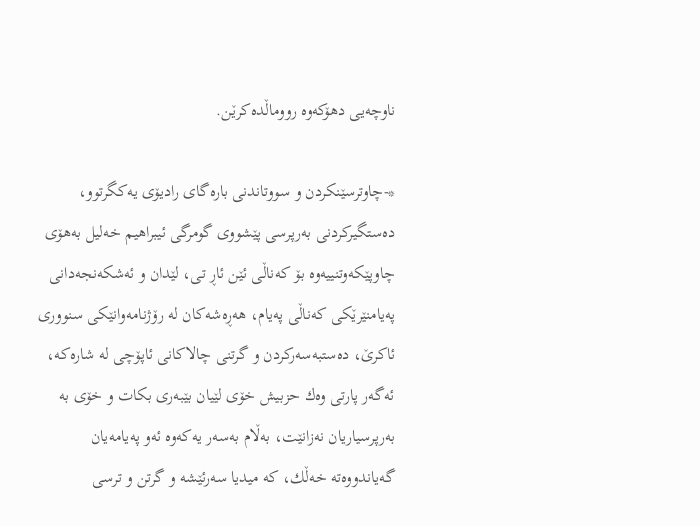ناوچه‌یی‌ دهۆكه‌وه‌ رووماڵده‌كرێن.

*-چاوترسێنكردن و سووتاندنی‌ باره‌گای‌ رادیۆی‌ یه‌كگرتوو، ده‌ستگیركردنی‌ به‌رپرسی‌ پێشووی‌ گومرگی‌ ئیبراهیم خه‌لیل به‌هۆی‌ چاوپێكه‌وتنییه‌وه‌ بۆ كه‌ناڵی‌ ئێن ئاڕ تی‌، لێدان و ئه‌شكه‌نجه‌دانی‌ په‌یامنێرێكی‌ كه‌ناڵی‌ په‌یام، هه‌ڕه‌شه‌كان له‌ رۆژنامه‌وانێكی‌ سنووری‌ ئاكرێ، ده‌ستبه‌سه‌ركردن و گرتنی‌ چالاكانی‌ ئاپۆچی‌ له‌ شاره‌كه‌، ئه‌گه‌ر پارتی‌ وه‌ك حزبیش خۆی‌ لێیان بێبه‌ری‌ بكات و خۆی‌ به‌ به‌رپرسیاریان نه‌زانێت، به‌ڵام به‌سه‌ر یه‌كه‌وه‌ ئه‌و په‌یامه‌یان گه‌یاندووه‌ته‌ خه‌ڵك، كه‌ میدیا سه‌رئێشه‌ و گرتن و ترسی‌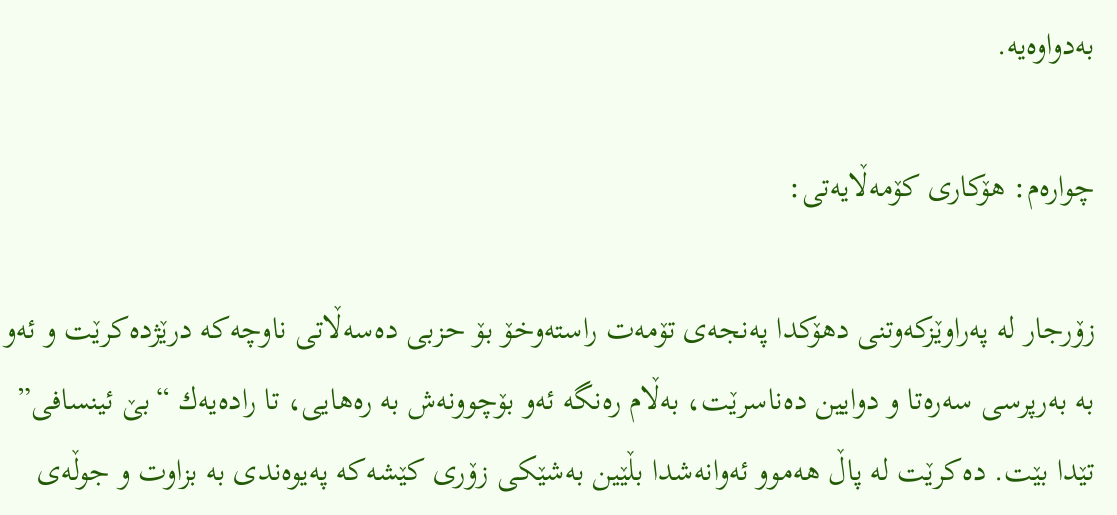به‌دواوه‌یه‌.

چواره‌م: هۆكاری‌ كۆمه‌ڵایه‌تی‌:

زۆرجار له‌ په‌راوێزكه‌وتنی‌ دهۆكدا په‌نجه‌ی‌ تۆمه‌ت راسته‌وخۆ بۆ حزبی‌ ده‌سه‌ڵاتی‌ ناوچه‌كه‌ درێژده‌كرێت و ئه‌و به‌ به‌رپرسی‌ سه‌ره‌تا و دوایین ده‌ناسرێت، به‌ڵام ره‌نگه‌ ئه‌و بۆچوونه‌ش‌ به‌ ره‌هایی‌، تا راده‌یه‌ك “بێ ئینسافی‌” تێدا بێت. ده‌كرێت له‌ پاڵ هه‌موو ئه‌وانه‌شدا بڵێین به‌شێكی‌ زۆری‌ كێشه‌كه‌ په‌یوه‌ندی‌ به‌ بزاوت و جوڵه‌ی‌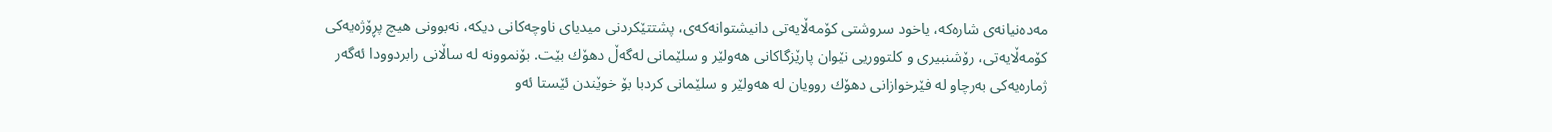مه‌ده‌نیانه‌ی‌ شاره‌كه‌، یاخود سروشتی‌ كۆمه‌ڵایه‌تی‌ دانیشتوانه‌كه‌ی‌، پشتتێكردنی‌ میدیای‌ ناوچه‌كانی‌ دیكه‌، نه‌بوونی‌ هیچ پڕۆژه‌یه‌كی‌ كۆمه‌ڵایه‌تی‌، رۆشنبیری‌ و كلتووریی‌ نێوان پارێزگاكانی‌ هه‌ولێر و سلێمانی‌ له‌گه‌ڵ دهۆك بێت. بۆنموونه‌ له‌ ساڵانی‌ رابردوودا ئه‌گه‌ر ژماره‌یه‌كی‌ به‌رچاو له‌ فێرخوازانی‌ دهۆك روویان له‌ هه‌ولێر و سلێمانی‌ كردبا بۆ خوێندن ئێستا ئه‌و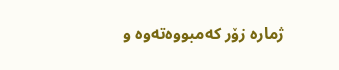ژماره‌ زۆر كه‌مبووه‌ته‌وه‌ و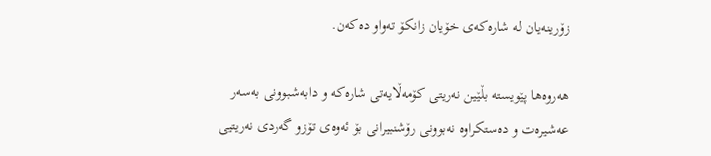زۆرینه‌یان له‌ شاره‌كه‌ی‌ خۆیان زانكۆ ته‌واو ده‌كه‌ن.

هه‌روه‌ها پێویسته‌ بڵێین نه‌ریتی‌ كۆمه‌ڵایه‌تی‌ شاره‌كه‌ و دابه‌شبوونی‌ به‌سه‌ر عه‌شیره‌ت و ده‌ستكراوه‌ نه‌بوونی‌ رۆشنبیرانی‌ بۆ ئه‌وه‌ی‌ تۆزو گه‌ردی‌ نه‌ریتیی‌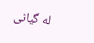له‌ گیانی‌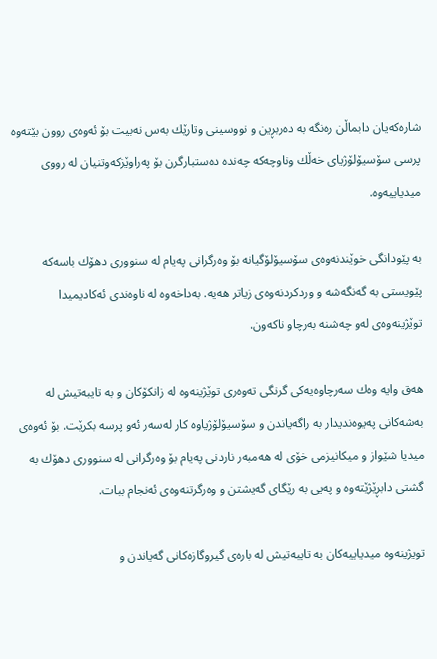شاره‌كه‌یان دابماڵن ره‌نگه‌ به‌ ده‌ربڕین و نووسینی‌ وتارێك به‌س نه‌بیت بۆ ئه‌وه‌ی‌ روون بێته‌وه‌ پرسی‌ سۆسیۆلۆژیای‌ خه‌ڵك وناوچه‌كه‌ چه‌نده‌ ده‌ستبارگرن بۆ په‌راوێزكه‌وتنیان له‌ رووی‌ میدیاییه‌وه‌.

به‌ پێودانگی‌ خوێندنه‌وه‌ی‌ سۆسیۆلۆگیانه‌ بۆ وه‌رگرانی‌ په‌یام له‌ سنووری‌ دهۆك باسه‌كه‌ پێویستی‌ به‌ گه‌نگه‌شه‌ و وردكردنه‌وه‌ی‌ زیاتر هه‌یه‌. به‌داخه‌وه‌ له‌ ناوه‌ندی‌ ئه‌كادیمیدا توێژینه‌وه‌ی‌ له‌و چه‌شنه‌ به‌رچاو ناكه‌ون.

هه‌ق وایه‌ وه‌ك سه‌رچاوه‌یه‌كی‌ گرنگی‌ ته‌وه‌ری‌ توێژینه‌وه‌ له‌ زانكۆكان و به‌ تایبه‌تیش له‌ به‌شه‌كانی‌ په‌یوه‌ندیدار به‌ راگه‌یاندن و سۆسیۆلۆژیاوه‌ كار له‌سه‌ر ئه‌و پرسه‌ بكرێت. بۆ ئه‌وه‌ی‌ میدیا شێواز و میكانیزمی‌ خۆی‌ له‌ هه‌مبه‌ر ناردنی‌ په‌یام بۆ وه‌رگرانی‌ له‌ سنووری‌ دهۆك به‌ گشتی‌ دابڕێژێته‌وه‌ و په‌یی‌ به‌ رێگای‌ گه‌یشتن و وه‌رگرتنه‌وه‌ی‌ ئه‌نجام ببات.

تویژینه‌وه‌ میدیاییه‌كان به‌ تایبه‌تیش له‌ باره‌ی‌ گیروگازه‌كانی‌ گه‌یاندن و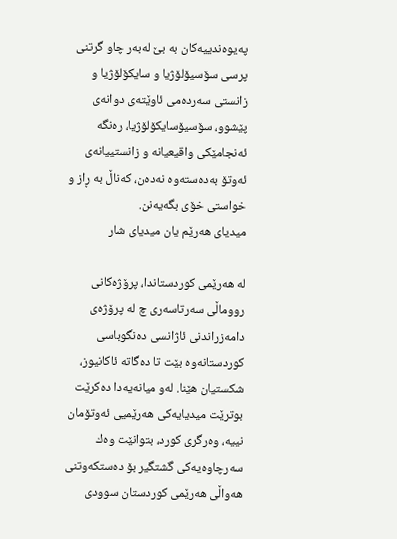په‌یوه‌ندییه‌كان به‌ بێ له‌به‌ر چاو گرتنی‌ پرسی‌ سۆسیۆلۆژیا و سایكۆلۆژیا و زانستی‌ سه‌رده‌می‌ ئاوێته‌ی‌ دوانه‌ی‌ پێشوو، سۆسیۆسایكۆلۆژیا، ره‌نگه‌ ئه‌نجامێكی‌ واقیعیانه‌ و زانستییانه‌ی‌ ئه‌وتۆ به‌ده‌سته‌وه‌ نه‌ده‌ن، كه‌ناڵ به‌ ڕاز و خواستی‌ خۆی‌ بگه‌یه‌نن.
میدیای‌ هه‌رێم یان میدیای‌ شار

له‌ هه‌رێمی‌ كوردستاندا، پرۆژه‌كانی‌ رووماڵی‌ سه‌رتاسه‌ری‌ چ له‌ پرۆژه‌ی‌ دامه‌زراندنی‌ ئاژانسی‌ ده‌نگوباسی‌ كوردستانه‌وه‌ بێت تا ده‌گاته‌ ئاكانیوز، شكستیان هێنا. له‌و میانه‌یه‌دا ده‌كرێت بوترێت میدیایه‌كی‌ هه‌رێمیی‌ ئه‌وتۆمان نییه‌، وه‌رگری‌ كورد، بتوانێت وه‌ك سه‌رچاوه‌یه‌كی‌ گشتگیر بۆ ده‌ستكه‌وتنی‌ هه‌واڵی‌ هه‌رێمی‌ كوردستان سوودی‌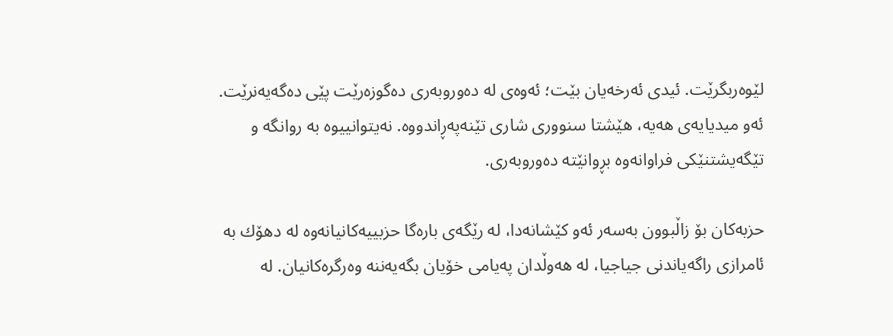لێوه‌ربگرێت. ئیدی‌ ئه‌رخه‌یان بێت؛ ئه‌وه‌ی‌‌ له‌ ده‌وروبه‌ری‌ ده‌گوزه‌رێت پێی‌ ده‌گه‌یه‌نرێت. ئه‌و میدیایه‌ی‌ هه‌یه‌، هێشتا سنووری‌ شاری‌ تێنه‌په‌ڕاندووه‌. نه‌یتوانییوه‌ به‌ روانگه‌ و تێگه‌یشتنێكی‌ فراوانه‌وه‌ بڕوانێته‌ ده‌وروبه‌ری‌.

حزبه‌كان بۆ زاڵبوون به‌سه‌ر ئه‌و كێشانه‌دا، له‌ رێگه‌ی‌ باره‌گا حزبییه‌كانیانه‌وه‌ له‌ دهۆك به‌ ئامرازی‌ راگه‌یاندنی‌ جیاجیا، له‌ هه‌وڵدان په‌یامی‌ خۆیان بگه‌یه‌ننه‌ وه‌رگره‌كانیان. له‌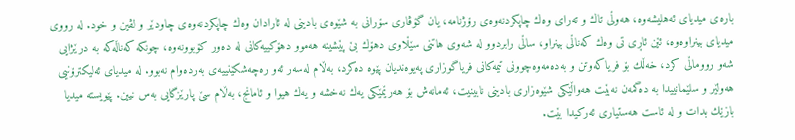باره‌ی‌ میدیای‌ ئه‌هلیشه‌وه،‌ هه‌وڵی‌ تاك و ته‌رای‌ وه‌ك چاپكردنه‌وه‌ی‌ رۆژنامه،‌ یان گۆڤاری‌ سۆرانی‌ به‌ شێوه‌ی‌ بادینی‌ له‌ ئارادان وه‌ك چاپكردنه‌وه‌ی‌ چاودێر و لڤین و خود. له‌ رووی‌ میدیای‌ بینراوه‌وه‌، ئێن ئاڕی‌ تی‌ وه‌ك كه‌ناڵی‌ بینراو، ساڵی‌ رابردوو له‌ شه‌وی‌ هاتنی‌ سێڵاوی‌ دهۆك بێ پێشینه‌ هه‌موو دهۆكییه‌كانی‌ له‌ ده‌ور كۆبوونه‌وه‌، چونكه‌ كه‌ناڵه‌كه‌ به‌ درێژایی‌ شه‌و رووماڵی‌ كرد، خه‌ڵك بۆ فریاكه‌وتن و به‌ده‌مه‌وه‌چوونی‌ تیمه‌كانی‌ فریاگوزاری‌ په‌یوه‌ندیان پێوه‌ ده‌كرد، به‌ڵام له‌سه‌ر ئه‌و ره‌چه‌شكێنییه‌ی‌ به‌رده‌وام نه‌بوو. له‌ میدیای‌ ئه‌لیكترۆنیی‌ هه‌ولێر و سلێمانییدا به‌ ده‌گمه‌ن نه‌بێت هه‌واڵێكی‌ شێوه‌زاری‌ بادینی‌ نابینیت، ئه‌مانه‌ش‌ بۆ هه‌رێمێكی‌ یه‌ك نه‌خشه‌ و یه‌ك هیوا و ئامانج، به‌ڵام سێ پارێزگایی‌ به‌س نیین. پێویسته‌ میدیا بازێك بدات و له‌ ئاست هه‌ستیاری‌ ئه‌ركیدا بێت.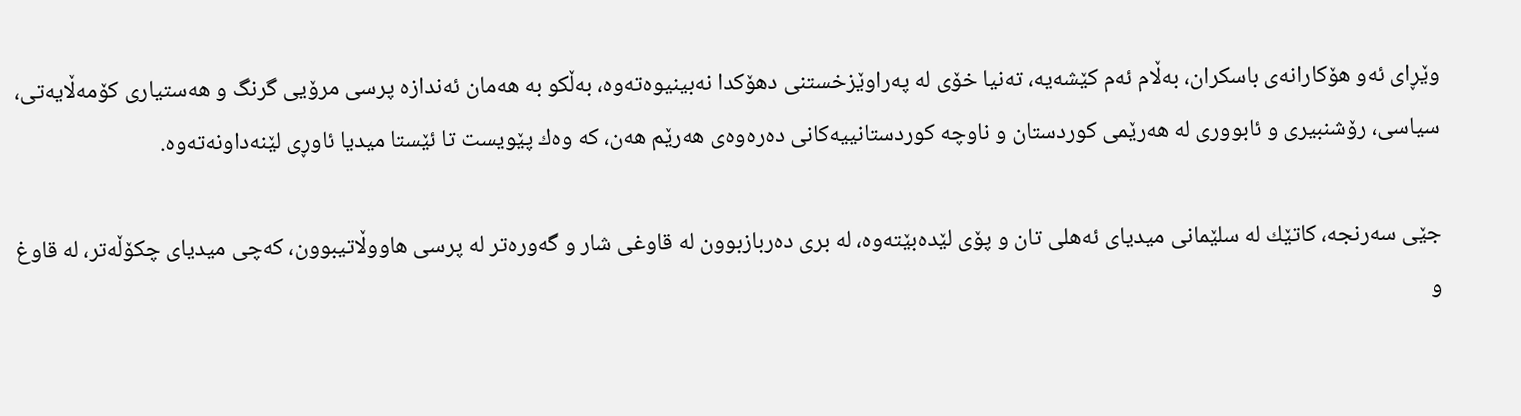وێڕای‌ ئه‌و هۆكارانه‌ی‌ باسكران، به‌ڵام ئه‌م كێشه‌یه‌، ته‌نیا خۆی‌ له‌ په‌راوێزخستنی‌ دهۆكدا نه‌بینیوه‌ته‌وه‌، به‌ڵكو به‌ هه‌مان ئه‌ندازه‌ پرسی‌ مرۆیی‌ گرنگ و هه‌ستیاری‌ كۆمه‌ڵایه‌تی‌، سیاسی‌، رۆشنبیری‌ و ئابووری‌ له‌ هه‌رێمی‌ كوردستان و ناوچه‌ كوردستانییه‌كانی‌ ده‌ره‌وه‌ی‌ هه‌رێم هه‌ن، كه‌ وه‌ك پێویست تا ئێستا میدیا ئاوڕی‌ لێنه‌داونه‌ته‌وه‌.

جێی‌ سه‌رنجه‌، كاتێك له‌ سلێمانی‌ میدیای‌ ئه‌هلی‌ تان و پۆی‌ لێده‌بێته‌وه‌، له‌ بری‌ ده‌ربازبوون له‌ قاوغی‌ شار و گه‌وره‌تر له‌ پرسی‌ هاووڵاتیبوون، كه‌چی‌ میدیای‌ چكۆڵه‌تر، له‌ قاوغ و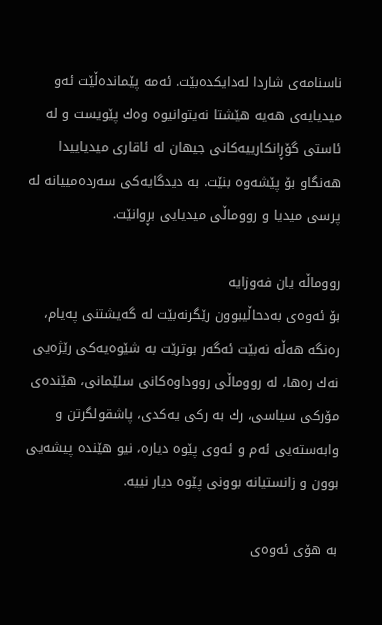ناسنامه‌ی‌ شاردا له‌دایكده‌بێت. ئه‌مه‌ پێمانده‌ڵێت ئه‌و میدیایه‌ی‌ هه‌یه‌ هێشتا نه‌یتوانیوه‌ وه‌ك پێویست و له‌ ئاستی‌ گۆڕانكارییه‌كانی‌ جیهان له‌ ئاقاری‌ میدیاییدا هه‌نگاو بۆ پێشه‌وه‌ بنێت. به‌ دیدگایه‌كی‌ سه‌رده‌مییانه‌ له‌ پرسی‌ میدیا و رووماڵی‌ میدیایی‌ بڕوانێت.

رووماڵه‌ یان فه‌وزایه‌
بۆ ئه‌وه‌ی‌ به‌دحاڵیبوون رێگرنه‌بێت له‌ گه‌یشتنی‌ په‌یام، ره‌نگه‌ هه‌ڵه‌ نه‌بێت ئه‌گه‌ر بوترێت به‌ شێوه‌یه‌كی‌ رێژه‌یی‌ نه‌ك ره‌ها، له‌ رووماڵی‌ رووداوه‌كانی‌ سلێمانی‌، هێنده‌ی‌ مۆركی‌ سیاسی‌، رك به‌ ركی‌ یه‌كدی‌، پاشقولگرتن و وابه‌سته‌یی‌ ئه‌م و ئه‌وی‌ پێوه‌ دیاره‌، نیو هێنده‌ پیشه‌یی‌ بوون و زانستیانه‌ بوونی‌ پێوه‌ دیار نییه‌.

به‌ هۆی‌ ئه‌وه‌ی‌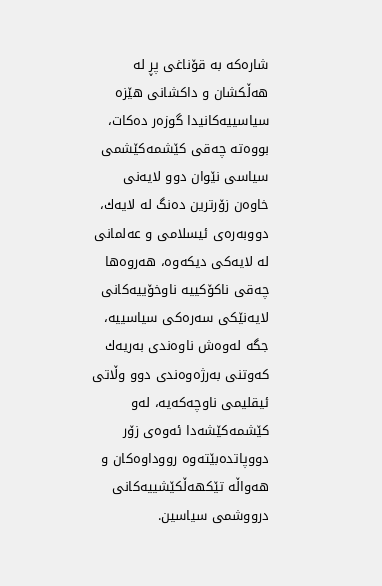شاره‌كه‌ به‌ قۆناغی‌ پڕ له‌ هه‌ڵكشان و داكشانی‌ هێزه‌ سیاسییه‌كانیدا گوزه‌ر ده‌كات، بووه‌ته‌ چه‌قی‌ كێشمه‌كێشمی‌ سیاسی‌ نێوان دوو لایه‌نی‌ خاوه‌ن زۆرترین ده‌نگ له‌ لایه‌ك، دووبه‌ره‌ی‌ ئیسلامی‌ و عه‌لمانی‌ له‌ لایه‌كی‌ دیكه‌وه، هه‌روه‌ها چه‌قی‌ ناكۆكییه‌ ناوخۆییه‌كانی‌ لایه‌نێكی‌ سه‌ره‌كی‌ سیاسییه‌، جگه‌ له‌وه‌ش ناوه‌ندی‌ به‌ریه‌ك كه‌وتنی‌ به‌رژه‌وه‌ندی‌ دوو وڵاتی‌ ئیقلیمی‌ ناوچه‌كه‌یه‌، له‌و كێشمه‌كێشه‌دا ئه‌وه‌ی‌ زۆر دووپاتده‌بێته‌وه‌ رووداوه‌كان و هه‌واڵه‌ تێكهه‌ڵكێشییه‌كانی‌ درووشمی‌ سیاسین.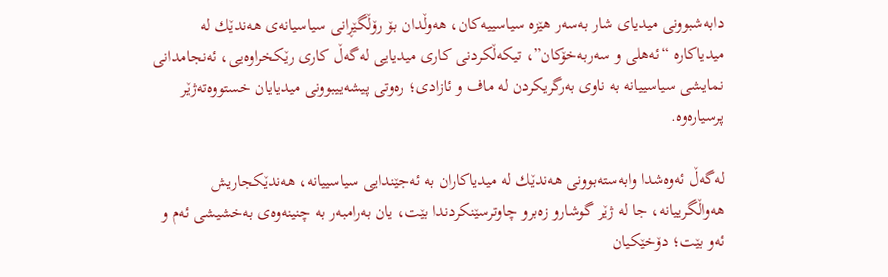دابه‌شبوونی‌ میدیای‌ شار به‌سه‌ر هێزه‌ سیاسییه‌كان، هه‌وڵدان بۆ رۆڵگێڕانی‌ سیاسیانه‌ی‌ هه‌ندێك له‌ میدیاكاره‌ “ئه‌هلی‌ و سه‌ربه‌خۆكان”، تیكه‌ڵكردنی‌ كاری‌ میدیایی‌ له‌گه‌ڵ كاری‌ رێكخراوه‌یی‌، ئه‌نجامدانی‌ نمایشی‌ سیاسییانه‌ به‌ ناوی‌ به‌رگریكردن له‌ ماف و ئازادی‌؛ ره‌وتی‌ پیشه‌ییبوونی‌ میدیایان خستووه‌ته‌ژێر پرسیاره‌وه‌.

له‌گه‌ڵ ئه‌وه‌شدا وابه‌سته‌بوونی‌ هه‌ندێك له‌ میدیاكاران به‌ ئه‌جێندایی‌ سیاسییانه‌، هه‌ندێكجاریش هه‌واڵگرییانه‌، جا له‌ ژێر گوشارو زه‌برو چاوترسێنكردندا بێت، یان به‌رامبه‌ر به‌ چنینه‌وه‌ی‌ به‌خشیشی‌ ئه‌م و ئه‌و بێت؛ دۆخێكیان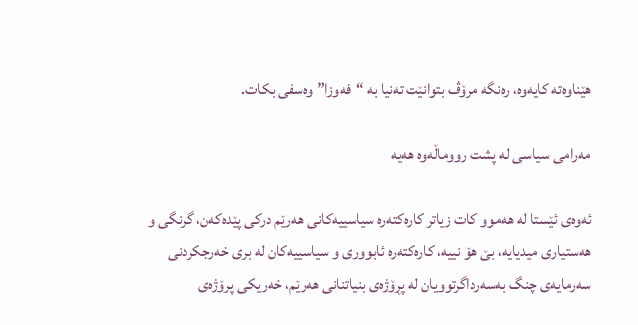هێناوه‌ته‌ كایه‌وه‌،‌ ره‌نگه‌ مرۆڤ بتوانێت ته‌نیا به‌ “فه‌وزا” وه‌سفی‌ بكات.

مه‌رامی‌ سیاسی‌ له‌ پشت رووماڵه‌وه‌ هه‌یه‌

ئه‌وه‌ی‌ ئێستا له‌ هه‌موو كات زیاتر كاره‌كته‌ره‌ سیاسییه‌كانی‌ هه‌رێم دركی‌ پێده‌كه‌ن، گرنگی‌ و هه‌ستیاری‌ میدیایه‌، بێ هۆ نییه‌، كاره‌كته‌ره‌ ئابووری‌ و سیاسییه‌كان له‌ بری‌ خه‌رجكردنی‌ سه‌رمایه‌ی‌ چنگ به‌سه‌رداگرتوویان له‌ پڕۆژه‌ی‌ بنیاتنانی‌ هه‌رێم، خه‌ریكی‌ پرۆژه‌ی‌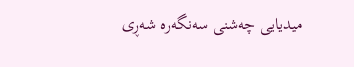میدیایی‌ چه‌شنی‌ سه‌نگه‌ره‌ شه‌ڕی‌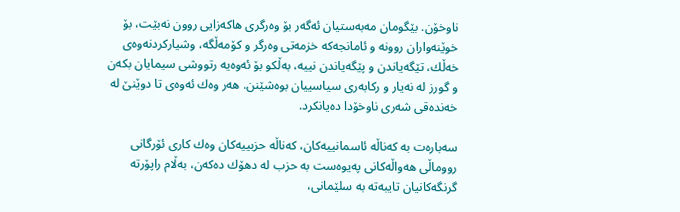ناوخۆن. بێگومان مه‌به‌ستیان ئه‌گه‌ر بۆ وه‌رگری‌ هاكه‌زایی‌ روون نه‌بێت، بۆ خوێنه‌واران روونه‌ و ئامانجه‌كه‌ خزمه‌تی‌ وه‌رگر و كۆمه‌ڵگه‌، وشیاركردنه‌وه‌ی‌ خه‌ڵك، تێگه‌یاندن و پێگه‌یاندن نییه‌، به‌ڵكو بۆ ئه‌وه‌یه‌ رتووشی‌ سیمایان بكه‌ن و گورز له‌ نه‌یار و ركابه‌ری‌ سیاسییان بوه‌شێنن. هه‌ر وه‌ك ئه‌وه‌ی‌ تا دوێنێ له‌ خه‌نده‌قی‌ شه‌ری‌ ناوخۆدا ده‌یانكرد.

سه‌باره‌ت به‌ كه‌ناڵه‌ ئاسمانییه‌كان، كه‌ناڵه‌ حزبییه‌كان وه‌ك كاری‌ ئۆرگانی‌ رووماڵی‌ هه‌واڵه‌كانی‌ په‌یوه‌ست به‌ حزب له‌ دهۆك ده‌كه‌ن، به‌ڵام راپۆرته‌ گرنگه‌كانیان تایبه‌ته‌ به‌ سلێمانی‌،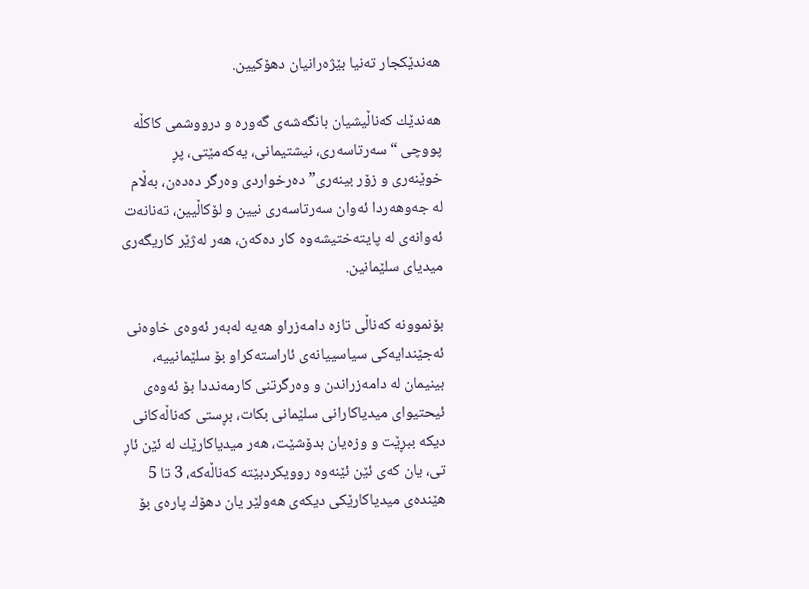هه‌ندێكجار ته‌نیا بێژه‌رانیان دهۆكیین.

هه‌ندێك كه‌ناڵیشیان بانگه‌شه‌ی‌ گه‌وره‌ و درووشمی‌ كاكڵه‌ پووچی‌ “سه‌رتاسه‌ری‌، نیشتیمانی‌، یه‌كه‌مێتی‌، پڕ خوێنه‌ری‌ و زۆر بینه‌ری‌” ده‌رخواردی‌ وه‌رگر ده‌ده‌ن، به‌ڵام له‌ جه‌وهه‌ردا ئه‌وان سه‌رتاسه‌ری‌ نیین و لۆكاڵیین، ته‌نانه‌ت ئه‌وانه‌ی‌ له‌ پایته‌ختیشه‌وه‌ كار ده‌كه‌ن، هه‌ر له‌ژێر كاریگه‌ری‌ میدیای‌ سلێمانین.

بۆنموونه‌ كه‌ناڵی‌ تازه‌ دامه‌زراو هه‌یه‌ له‌به‌ر ئه‌وه‌ی‌ خاوه‌نی‌ ئه‌جێندایه‌كی‌ سیاسییانه‌ی‌ ئاراسته‌كراو بۆ سلێمانییه‌، بینیمان له‌ دامه‌زراندن و وه‌رگرتنی‌ كارمه‌نددا بۆ ئه‌وه‌ی‌ ئیحتیوای‌ میدیاكارانی‌ سلێمانی‌ بكات، بڕستی‌ كه‌ناڵه‌كانی‌ دیكه‌ ببڕێت و وزه‌یان بدۆشێت، هه‌ر میدیاكارێك له‌ ئێن ئاڕ تی‌، یان كه‌ی‌ ئێن ئێنه‌وه‌ روویكردبێته‌ كه‌ناڵه‌كه‌، 3 تا 5 هێنده‌ی‌ میدیاكارێكی‌ دیكه‌ی‌ هه‌ولێر یان دهۆك پاره‌ی‌ بۆ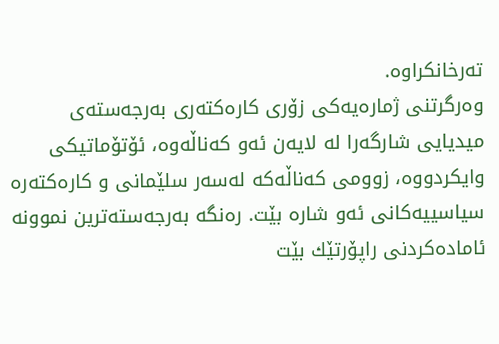ته‌رخانكراوه‌.
وه‌رگرتنی‌ ژماره‌یه‌كی‌ زۆری‌ كاره‌كته‌ری‌ به‌رجه‌سته‌ی‌ میدیایی‌ شارگه‌را له‌ لایه‌ن ئه‌و كه‌ناڵه‌وه‌، ئۆتۆماتیكی‌ وایكردووه‌، زوومی‌ كه‌ناڵه‌كه‌ له‌سه‌ر سلێمانی‌ و كاره‌كته‌ره‌ سیاسییه‌كانی‌ ئه‌و شاره‌ بێت. ره‌نگه‌ به‌رجه‌سته‌ترین نموونه‌ ئاماده‌كردنی‌ راپۆرتێك بێت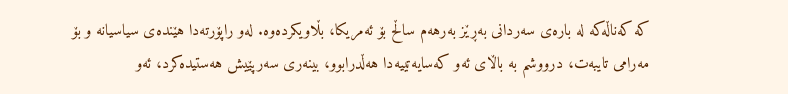كه‌ كه‌ناڵه‌كه‌ له‌ باره‌ی‌ سه‌ردانی‌ به‌ڕێز به‌رهه‌م ساڵح بۆ ئه‌مریكا، بڵاویكرده‌وه‌. له‌و راپۆرته‌دا هێنده‌ی‌ سیاسیانه‌ و بۆ مه‌رامی‌ تایبه‌ت، درووشم به‌ باڵای‌ ئه‌و كه‌سایه‌تییه‌دا هه‌ڵدرابوو، بینه‌ری‌ سه‌رپێیش هه‌ستیده‌كرد، ئه‌و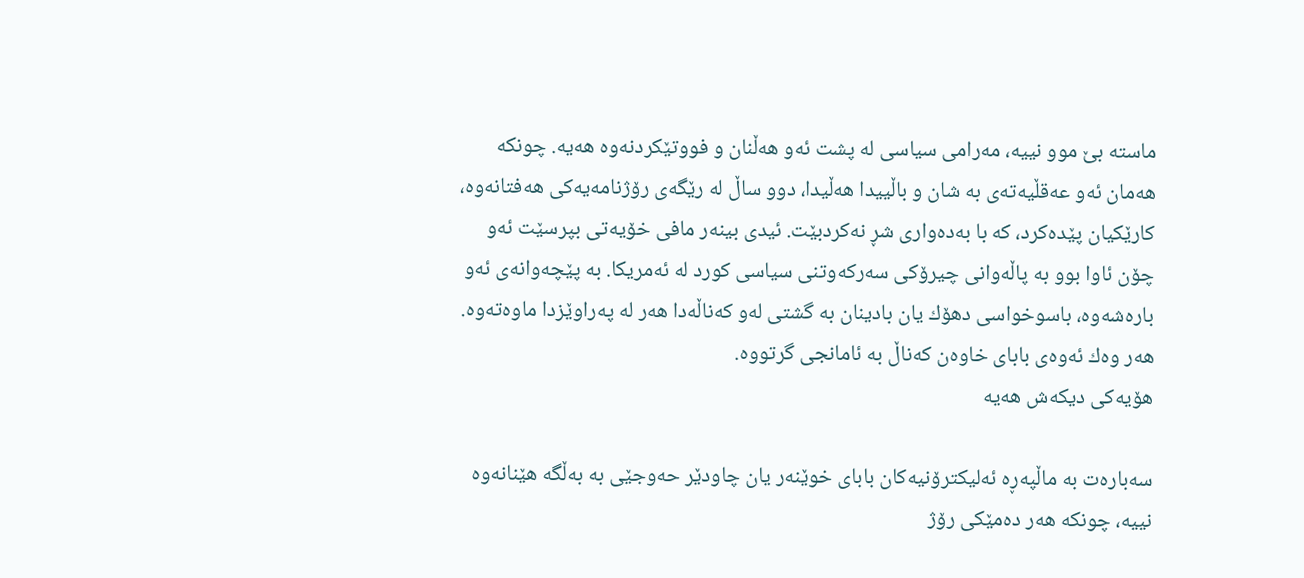ماسته‌ بێ موو نییه‌، مه‌رامی‌ سیاسی‌ له‌ پشت ئه‌و هه‌ڵنان و فووتێكردنه‌وه‌ هه‌یه. چونكه‌ هه‌مان ئه‌و عه‌قڵیه‌ته‌ی‌ به‌ شان و باڵییدا هه‌ڵیدا، دوو ساڵ له‌ رێگه‌ی‌ رۆژنامه‌یه‌كی‌ هه‌فتانه‌وه،‌ كارێكیان پێده‌كرد، كه‌ با به‌ده‌واری‌ شڕ نه‌كردبێت. ئیدی‌ بینه‌ر مافی‌ خۆیه‌تی‌ بپرسێت ئه‌و چۆن ئاوا بوو به‌ پاڵه‌وانی‌ چیرۆكی‌ سه‌ركه‌وتنی‌ سیاسی‌ كورد له‌ ئه‌مریكا. به‌ پێچه‌وانه‌ی‌ ئه‌و باره‌شه‌وه‌، باسوخواسی‌ دهۆك یان بادینان به‌ گشتی‌ له‌و كه‌ناڵه‌دا هه‌ر له‌ په‌راوێزدا ماوه‌ته‌وه‌. هه‌ر وه‌ك ئه‌وه‌ی‌ بابای‌ خاوه‌ن كه‌ناڵ به‌ ئامانجی‌ گرتووه‌.
هۆیه‌كی‌ دیكه‌ش هه‌یه‌

سه‌باره‌ت به‌ ماڵپه‌ڕه‌ ئه‌لیكترۆنیه‌كان بابای‌ خوێنه‌ر یان چاودێر حه‌وجێی‌ به‌ به‌ڵگه‌ هێنانه‌وه‌ نییه‌، چونكه‌ هه‌ر ده‌مێكی‌ رۆژ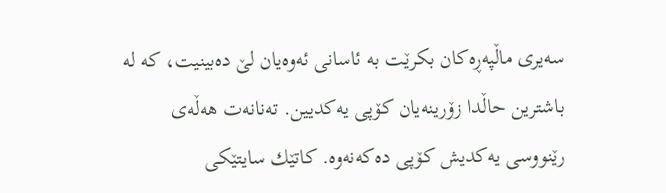سه‌یری‌ ماڵپه‌ڕه‌كان بكرێت به‌ ئاسانی‌ ئه‌وه‌یان لێ ده‌بینیت، كه‌ له‌ باشترین حاڵدا زۆرینه‌یان كۆپی‌ یه‌كدیین. ته‌نانه‌ت هه‌ڵه‌ی‌ رێنووسی‌ یه‌كدیش كۆپی‌ ده‌كه‌نه‌وه. كاتێك سایتێكی‌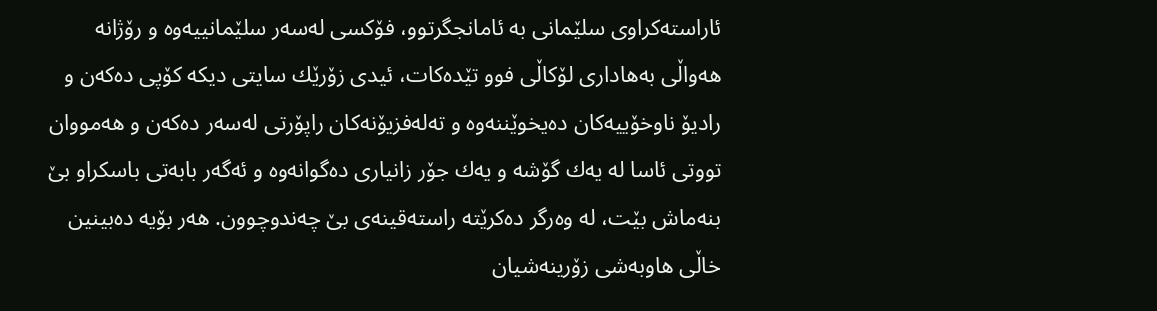ئاراسته‌كراوی‌ سلێمانی‌ به‌ ئامانجگرتوو، فۆكسی‌ له‌سه‌ر سلێمانییه‌وه‌ و رۆژانه‌ هه‌واڵی‌ به‌هاداری‌ لۆكاڵی‌ فوو تێده‌كات، ئیدی‌ زۆرێك سایتی‌ دیكه‌ كۆپی‌ ده‌كه‌ن و رادیۆ ناوخۆییه‌كان ده‌یخوێننه‌وه‌ و ته‌له‌فزیۆنه‌كان راپۆرتی‌ له‌سه‌ر ده‌كه‌ن و هه‌مووان تووتی‌ ئاسا له‌ یه‌ك گۆشه‌ و یه‌ك جۆر زانیاری‌ ده‌گوانه‌وه‌ و ئه‌گه‌ر بابه‌تی‌ باسكراو بێ بنه‌ماش بێت، له‌ وه‌رگر ده‌كرێته‌ راسته‌قینه‌ی‌ بێ چه‌ندوچوون. هه‌ر بۆیه‌ ده‌بینین خاڵی‌ هاوبه‌شی‌ زۆرینه‌شیان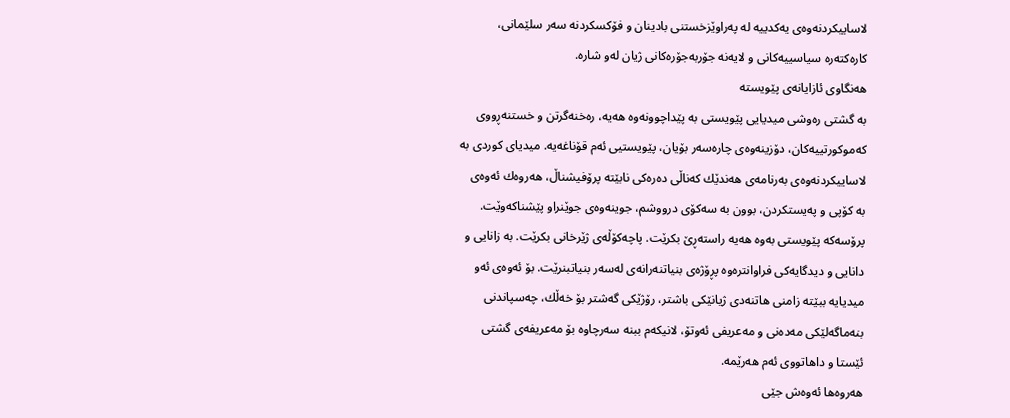لاساییكردنه‌وه‌ی‌ یه‌كدییه‌ له‌ په‌راوێزخستنی‌ بادینان و فۆكسكردنه‌ سه‌ر سلێمانی‌، كاره‌كته‌ره‌ سیاسییه‌كانی‌ و لایه‌نه‌ جۆربه‌جۆره‌كانی‌ ژیان له‌و شاره‌.
هه‌نگاوی‌ ئازایانه‌ی‌ پێویسته‌
به‌ گشتی‌ ره‌وشی‌ میدیایی‌ پێویستی‌ به‌ پێداچوونه‌وه‌ هه‌یه‌، ره‌خنه‌گرتن و خستنه‌ڕووی‌ كه‌موكورتییه‌كان، دۆزینه‌وه‌ی‌ چاره‌سه‌ر بۆیان، پێویستیی‌ ئه‌م قۆناغه‌یه‌. میدیای‌ كوردی‌ به‌ لاساییكردنه‌وه‌ی‌ به‌رنامه‌ی‌ هه‌ندێك كه‌ناڵی‌ ده‌ره‌كی‌ نابێته‌ پرۆفیشناڵ، هه‌روه‌ك ئه‌وه‌ی‌ به‌ كۆپی‌ و په‌یستكردن، بوون به‌ سه‌كۆی‌ درووشم، جوینه‌وه‌ی‌ جوێنراو پێشناكه‌وێت.
پرۆسه‌كه‌ پێویستی‌ به‌وه‌ هه‌یه‌ راسته‌ڕێ بكرێت. پاچه‌كۆڵه‌ی‌ ژێرخانی‌ بكرێت. به‌ زانایی‌ و دانایی‌ و دیدگایه‌كی‌ فراوانتره‌وه‌ پڕۆژه‌ی‌ بنیاتنه‌رانه‌ی‌ له‌سه‌ر بنیاتبنرێت. بۆ ئه‌وه‌ی‌ ئه‌و میدیایه‌ ببێته‌ زامنی‌ هاتنه‌دی‌ ژیانێكی‌ باشتر، رۆژێكی‌ گه‌شتر بۆ خه‌ڵك، چه‌سپاندنی‌ بنه‌ماگه‌لێكی‌ مه‌ده‌نی‌ و مه‌عریفی‌ ئه‌وتۆ، لانیكه‌م ببنه‌ سه‌رچاوه‌ بۆ مه‌عریفه‌ی‌ گشتی‌ ئێستا و داهاتووی‌ ئه‌م هه‌رێمه‌.
هه‌روه‌ها ئه‌وه‌ش جێی‌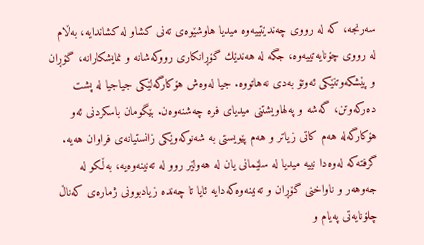سه‌رنجه‌، كه‌ له‌ رووی‌ چه‌ندێتییه‌وه‌ میدیا هاوشێوه‌ی‌ ته‌نی‌ كشاو له‌ كشاندایه‌، به‌ڵام له‌ رووی‌ چۆنایه‌تییه‌وه‌، جگه‌ له‌ هه‌ندێك گۆڕانكاری‌ رووكه‌شانه‌ و نمایشكارانه‌، گۆڕان و پێشكه‌وتنێكی‌ ئه‌وتۆ به‌دی‌ نه‌هاتووه‌. جیا له‌وه‌ش هۆكارگه‌لێكی‌ جیاجیا له‌ پشت ده‌ركه‌وتن، گه‌شه‌ و په‌لهاویشتنی‌ میدیای‌ فره‌ چه‌شنه‌وه‌ن. بێگومان باسكردنی‌ ئه‌و هۆكارگه‌له‌ هه‌م كاتی‌ زیاتر و هه‌م پێویستی‌ به‌ شه‌نوكه‌وێكی‌ زانستیانه‌ی‌ فراوان هه‌یه‌. گرفته‌كه‌ له‌وه‌دا نییه‌ میدیا له‌ سلێمانی‌ یان له‌ هه‌ولێر روو له‌ ته‌نینه‌وه‌یه‌، به‌ڵكو له‌ جه‌وهه‌ر و ناواخنی‌ گۆڕان و ته‌نینه‌وه‌كه‌دایه‌ ئایا تا چه‌نده‌ زیادبوونی‌ ژماره‌ی‌ كه‌ناڵ چلۆنایه‌تی‌ په‌یام و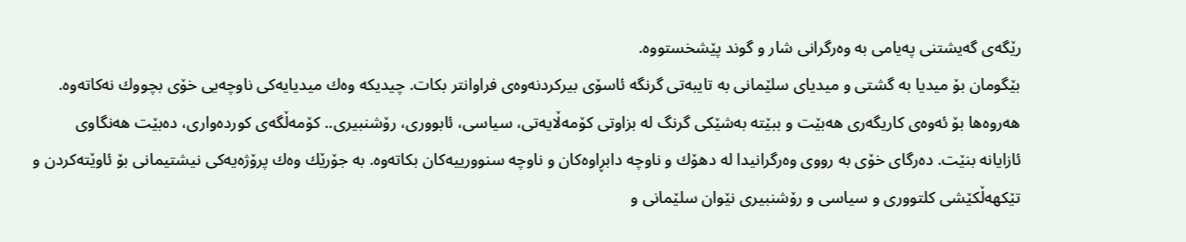رێگه‌ی‌ گه‌یشتنی‌ په‌یامی‌ به‌ وه‌رگرانی‌ شار و گوند پێشخستووه‌.
بێگومان بۆ میدیا به‌ گشتی‌ و میدیای‌ سلێمانی‌ به‌ تایبه‌تی‌ گرنگه‌ ئاسۆی‌ بیركردنه‌وه‌ی‌ فراوانتر بكات. چیدیكه‌ وه‌ك میدیایه‌كی‌ ناوچه‌یی‌ خۆی‌ بچووك نه‌كاته‌وه‌. هه‌روه‌ها بۆ ئه‌وه‌ی‌ كاریگه‌ری‌ هه‌بێت و ببێته‌ به‌شێكی‌ گرنگ له‌ بزاوتی‌ كۆمه‌ڵایه‌تی‌، سیاسی‌، ئابووری‌، رۆشنبیری‌.. كۆمه‌ڵگه‌ی‌ كورده‌واری‌، ده‌بێت هه‌نگاوی‌ ئازایانه‌ بنێت. ده‌رگای‌ خۆی‌ به‌ رووی‌ وه‌رگرانیدا له‌ دهۆك و ناوچه‌ دابڕاوه‌كان و ناوچه‌ سنوورییه‌كان بكاته‌وه‌‌. به‌ جۆرێك وه‌ك پرۆژه‌یه‌كی‌ نیشتیمانی‌ بۆ ئاوێته‌كردن و تێكهه‌ڵكێشی‌ كلتووری‌ و سیاسی‌ و رۆشنبیری‌ نێوان سلێمانی‌ و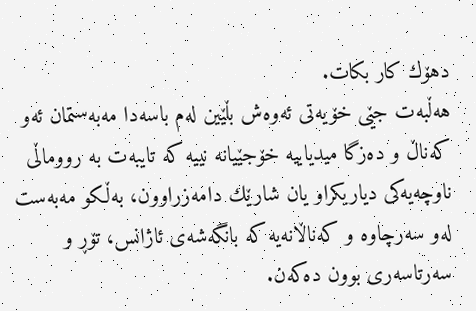دهۆك كار بكات.
هه‌ڵبه‌ت جێی‌ خۆیه‌تی‌ ئه‌وه‌ش بڵێین له‌م باسه‌دا مه‌به‌ستمان ئه‌و كه‌ناڵ و ده‌زگا میدیاییه‌ خۆجێیانه‌ نییه‌ كه تایبه‌ت به‌ رووماڵی‌ ناوچه‌یه‌كی‌ دیاریكراو یان شارێك دامه‌زراوون، به‌ڵكو مه‌به‌ست له‌و سه‌رچاوه‌ و كه‌ناڵانه‌یه‌ كه‌ بانگه‌شه‌ی‌ ئاژانس، تۆڕ و سه‌رتاسه‌ری‌ بوون ده‌كه‌ن.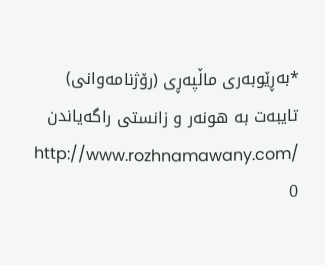*به‌ڕێوبه‌ری‌ ماڵپه‌ڕی‌ (رۆژنامه‌وانی‌) تایبه‌ت به‌ هونه‌ر و زانستی‌ راگه‌یاندن
http://www.rozhnamawany.com/
0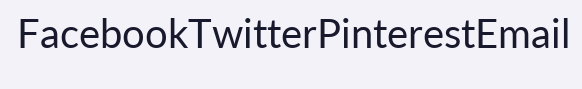FacebookTwitterPinterestEmail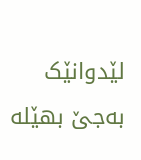لێدوانێک بەجێ بهێلە